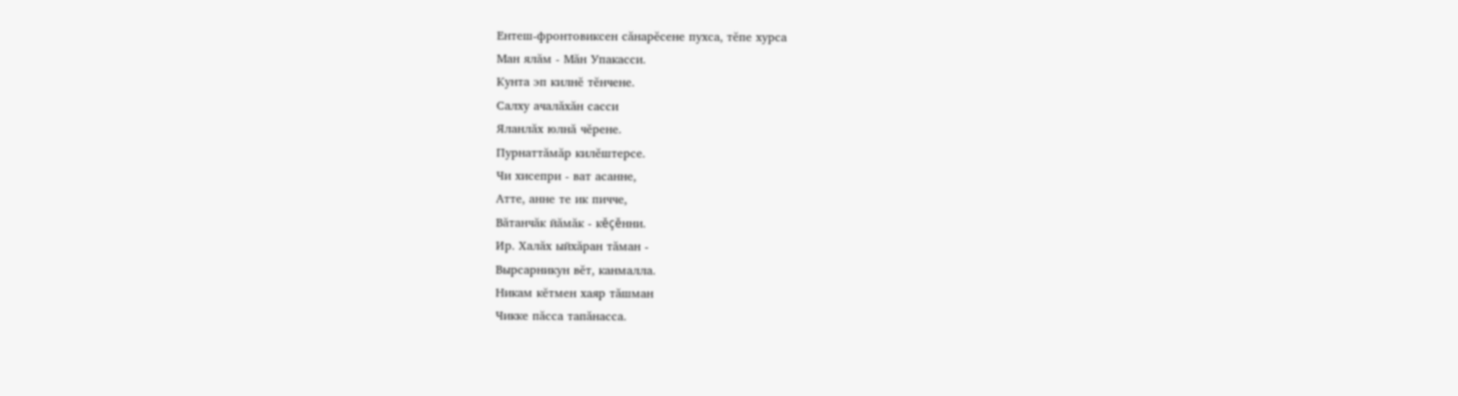Ентеш-фронтовиксен сăнарĕсене пухса, тĕпе хурса
Ман ялăм - Мăн Упакасси.
Кунта эп килнĕ тĕнчене.
Салху ачалăхăн сасси
Яланлăх юлнă чĕрене.
Пурнаттăмăр килĕштерсе.
Чи хисепри - ват асанне,
Атте, анне те ик пичче,
Вăтанчăк йăмăк - кĕçĕнни.
Ир. Халăх ыйхăран тăман -
Вырсарникун вĕт, канмалла.
Никам кĕтмен хаяр тăшман
Чикке пăсса тапăнасса.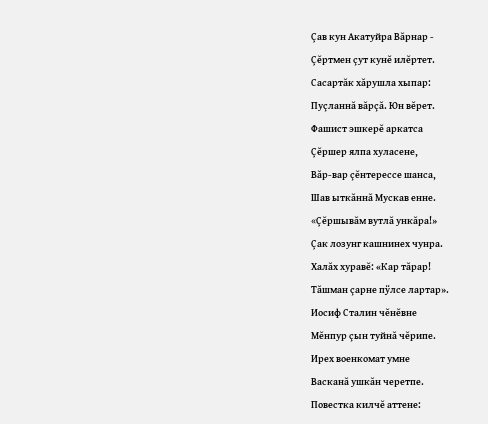Çав кун Акатуйра Вăрнар -
Çĕртмен çут кунĕ илĕртет.
Сасартăк хăрушла хыпар:
Пуçланнă вăрçă. Юн вĕрет.
Фашист эшкерĕ аркатса
Çĕршер ялпа хуласене,
Вăр-вар çĕнтерессе шанса,
Шав ыткăннă Мускав енне.
«Çĕршывăм вутлă ункăра!»
Çак лозунг кашнинех чунра.
Халăх хуравĕ: «Кар тăрар!
Тăшман çарне пÿлсе лартар».
Иосиф Сталин чĕнĕвне
Мĕнпур çын туйнă чĕрипе.
Ирех военкомат умне
Васканă ушкăн черетпе.
Повестка килчĕ аттене: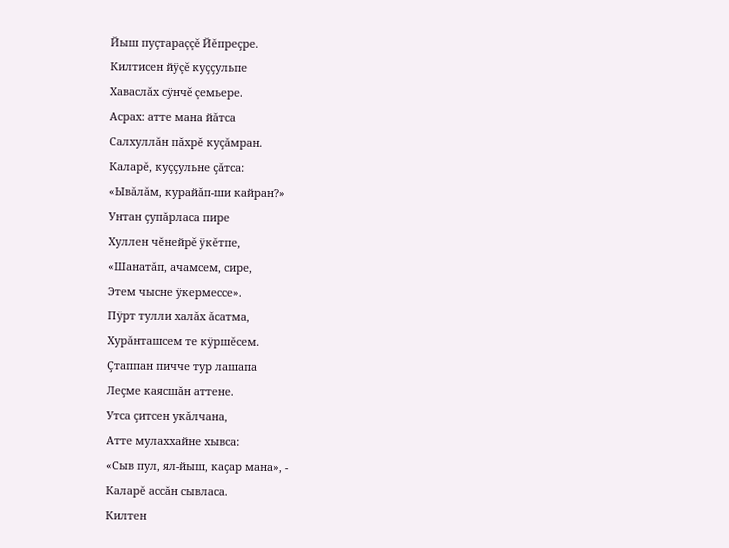Йыш пуçтараççĕ Йĕпреçре.
Килтисен йÿçĕ куççульпе
Хаваслăх сÿнчĕ çемьере.
Асрах: атте мана йăтса
Салхуллăн пăхрĕ куçăмран.
Каларĕ, куççульне çăтса:
«Ывăлăм, курайăп-ши кайран?»
Унтан çупăрласа пире
Хуллен чĕнейрĕ ÿкĕтпе,
«Шанатăп, ачамсем, сире,
Этем чысне ÿкермессе».
Пÿрт тулли халăх ăсатма,
Хурăнташсем те кÿршĕсем.
Çтаппан пичче тур лашапа
Леçме каясшăн аттене.
Утса çитсен укăлчана,
Атте мулаххайне хывса:
«Сыв пул, ял-йыш, каçар мана», -
Каларĕ ассăн сывласа.
Килтен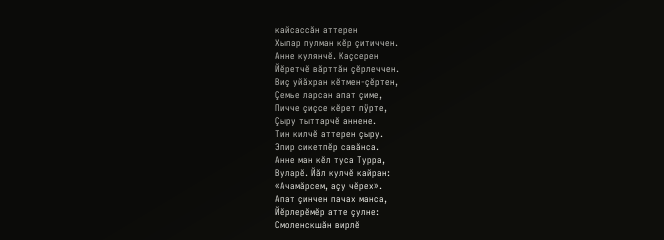кайсассăн аттерен
Хыпар пулман кĕр çитиччен.
Анне кулянчĕ. Каçсерен
Йĕретчĕ вăрттăн çĕрлеччен.
Виç уйăхран кĕтмен-çĕртен,
Çемье ларсан апат çиме,
Пичче çиçсе кĕрет пÿрте,
Çыру тыттарчĕ аннене.
Тин килчĕ аттерен çыру.
Эпир сикетпĕр савăнса.
Анне ман кĕл туса Турра,
Вуларĕ. Йăл кулчĕ кайран:
«Ачамăрсем, аçу чĕрех».
Апат çинчен пачах манса,
Йĕрлерĕмĕр атте çулне:
Смоленскшăн вирлĕ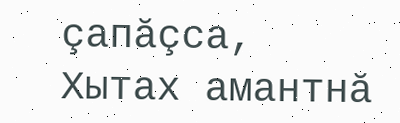çапăçса,
Хытах амантнă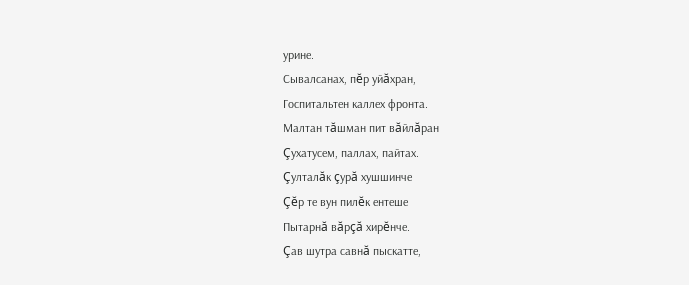урине.
Сывалсанах, пĕр уйăхран,
Госпитальтен каллех фронта.
Малтан тăшман пит вăйлăран
Çухатусем, паллах, пайтах.
Çулталăк çурă хушшинче
Çĕр те вун пилĕк ентеше
Пытарнă вăрçă хирĕнче.
Çав шутра савнă пыскатте,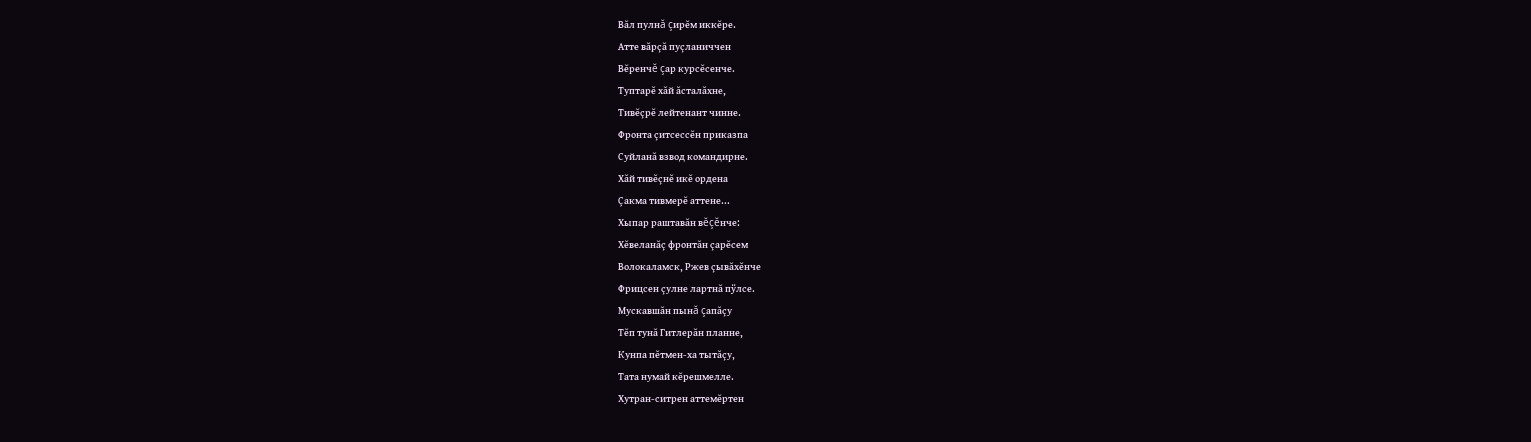Вăл пулнă çирĕм иккĕре.
Атте вăрçă пуçланиччен
Вĕренчĕ çар курсĕсенче.
Туптарĕ хăй ăсталăхне,
Тивĕçрĕ лейтенант чинне.
Фронта çитсессĕн приказпа
Суйланă взвод командирне.
Хăй тивĕçнĕ икĕ ордена
Çакма тивмерĕ аттене...
Хыпар раштавăн вĕçĕнче:
Хĕвеланăç фронтăн çарĕсем
Волокаламск, Ржев çывăхĕнче
Фрицсен çулне лартнă пÿлсе.
Мускавшăн пынă çапăçу
Тĕп тунă Гитлерăн планне,
Кунпа пĕтмен-ха тытăçу,
Тата нумай кĕрешмелле.
Хутран-ситрен аттемĕртен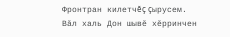Фронтран килетчĕç çырусем.
Вăл халь Дон шывĕ хĕрринчен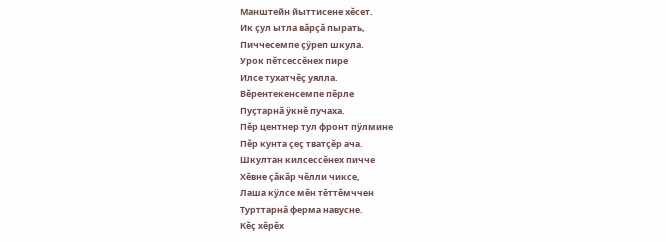Манштейн йыттисене хĕсет.
Ик çул ытла вăрçă пырать,
Пиччесемпе çÿреп шкула.
Урок пĕтсессĕнех пире
Илсе тухатчĕç уялла.
Вĕрентекенсемпе пĕрле
Пуçтарнă ÿкнĕ пучаха.
Пĕр центнер тул фронт пÿлмине
Пĕр кунта çеç тватçĕр ача.
Шкултан килсессĕнех пичче
Хĕвне çăкăр чĕлли чиксе,
Лаша кÿлсе мĕн тĕттĕмччен
Турттарнă ферма навусне.
Кĕç хĕрĕх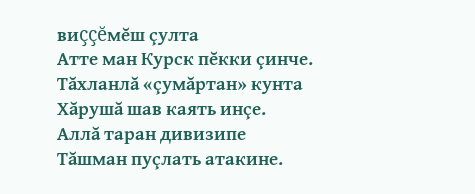виççĕмĕш çулта
Атте ман Курск пĕкки çинче.
Тăхланлă «çумăртан» кунта
Хăрушă шав каять инçе.
Аллă таран дивизипе
Тăшман пуçлать атакине.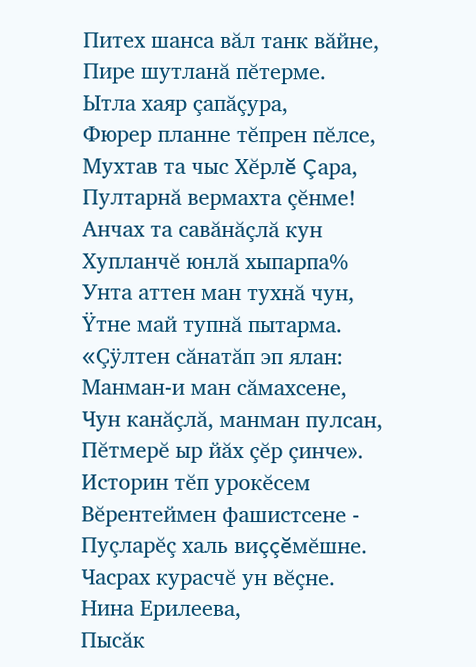Питех шанса вăл танк вăйне,
Пире шутланă пĕтерме.
Ытла хаяр çапăçура,
Фюрер планне тĕпрен пĕлсе,
Мухтав та чыс Хĕрлĕ Çара,
Пултарнă вермахта çĕнме!
Анчах та савăнăçлă кун
Хупланчĕ юнлă хыпарпа%
Унта аттен ман тухнă чун,
Ÿтне май тупнă пытарма.
«Çÿлтен сăнатăп эп ялан:
Манман-и ман сăмахсене,
Чун канăçлă, манман пулсан,
Пĕтмерĕ ыр йăх çĕр çинче».
Историн тĕп урокĕсем
Вĕрентеймен фашистсене -
Пуçларĕç халь виççĕмĕшне.
Часрах курасчĕ ун вĕçне.
Нина Ерилеева,
Пысăк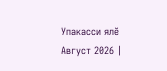Упакасси ялĕ
Август 2026 |